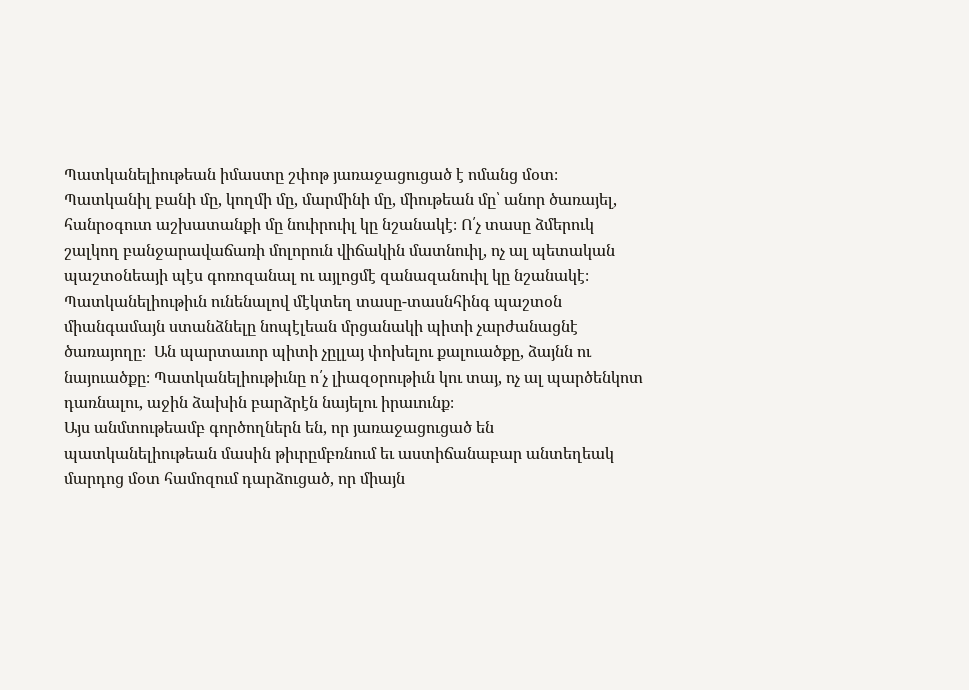Պատկանելիութեան իմաստը շփոթ յառաջացուցած է ոմանց մօտ։ Պատկանիլ բանի մը, կողմի մը, մարմինի մը, միութեան մը՝ անոր ծառայել, հանրօգուտ աշխատանքի մը նուիրուիլ կը նշանակէ։ Ո՛չ տասը ձմերուկ շալկող բանջարավաճառի մոլորուն վիճակին մատնուիլ, ոչ ալ պետական պաշտօնեայի պէս գոռոզանալ ու այլոցմէ զանազանուիլ կը նշանակէ։
Պատկանելիութիւն ունենալով մէկտեղ տասը-տասնհինգ պաշտօն միանգամայն ստանձնելը նոպէլեան մրցանակի պիտի չարժանացնէ ծառայողը։  Ան պարտաւոր պիտի չըլլայ փոխելու քալուածքը, ձայնն ու նայուածքը։ Պատկանելիութիւնը ո՛չ լիազօրութիւն կու տայ, ոչ ալ պարծենկոտ դառնալու, աջին ձախին բարձրէն նայելու իրաւունք։
Այս անմտութեամբ գործողներն են, որ յառաջացուցած են պատկանելիութեան մասին թիւրըմբռնում եւ աստիճանաբար անտեղեակ մարդոց մօտ համոզում դարձուցած, որ միայն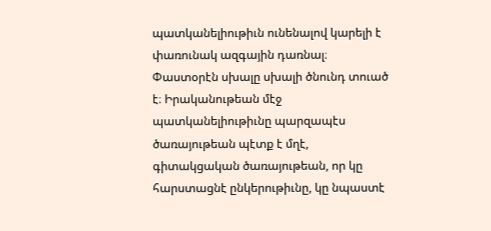պատկանելիութիւն ունենալով կարելի է փառունակ ազգային դառնալ։
Փաստօրէն սխալը սխալի ծնունդ տուած  է։ Իրականութեան մէջ պատկանելիութիւնը պարզապէս ծառայութեան պէտք է մղէ, գիտակցական ծառայութեան, որ կը հարստացնէ ընկերութիւնը, կը նպաստէ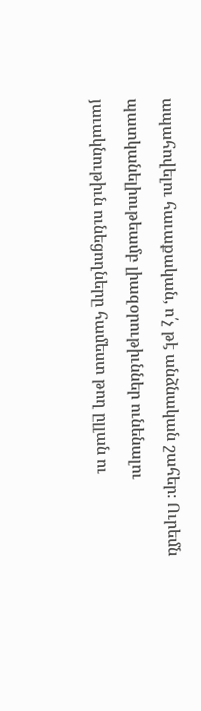ապահովելու հաւաքական, ո՛չ թէ անձնական շահեր։ Ուրեմն պատկանելիութեամբ լիազօրութիւններ ունենալու յաւակնութիւն ունեցողները համեստ թող ըլլան ու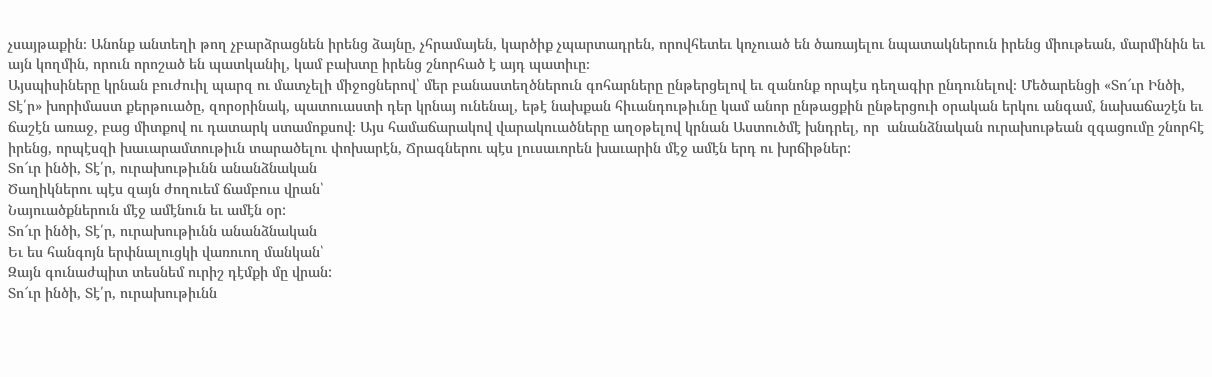չսայթաքին։ Անոնք անտեղի թող չբարձրացնեն իրենց ձայնը, չհրամայեն, կարծիք չպարտադրեն, որովհետեւ կոչուած են ծառայելու նպատակներուն իրենց միութեան, մարմինին եւ այն կողմին, որուն որոշած են պատկանիլ, կամ բախտը իրենց շնորհած է այդ պատիւը։
Այսպիսիները կրնան բուժուիլ պարզ ու մատչելի միջոցներով՝ մեր բանաստեղծներուն գոհարները ընթերցելով եւ զանոնք որպէս դեղագիր ընդունելով։ Մեծարենցի «Տո՜ւր Ինծի, Տէ՛ր» խորիմաստ քերթուածը, զորօրինակ, պատուաստի դեր կրնայ ունենալ, եթէ նախքան հիւանդութիւնը կամ անոր ընթացքին ընթերցուի օրական երկու անգամ, նախաճաշէն եւ ճաշէն առաջ, բաց միտքով ու դատարկ ստամոքսով։ Այս համաճարակով վարակուածները աղօթելով կրնան Աստուծմէ խնդրել, որ  անանձնական ուրախութեան զգացումը շնորհէ իրենց, որպէսզի խաւարամտութիւն տարածելու փոխարէն, Ճրագներու պէս լուսաւորեն խաւարին մէջ ամէն երդ ու խրճիթներ:
Տո՜ւր ինծի, Տէ՛ր, ուրախութիւնն անանձնական
Ծաղիկներու պէս զայն ժողուեմ ճամբուս վրան՝
Նայուածքներուն մէջ ամէնուն եւ ամէն օր:
Տո՜ւր ինծի, Տէ՛ր, ուրախութիւնն անանձնական
Եւ ես հանգոյն երփնալուցկի վառուող մանկան՝
Զայն գունաժպիտ տեսնեմ ուրիշ դէմքի մը վրան:
Տո՜ւր ինծի, Տէ՛ր, ուրախութիւնն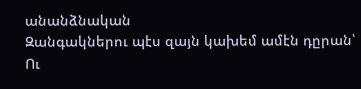անանձնական
Զանգակներու պէս զայն կախեմ ամէն դըրան՝
Ու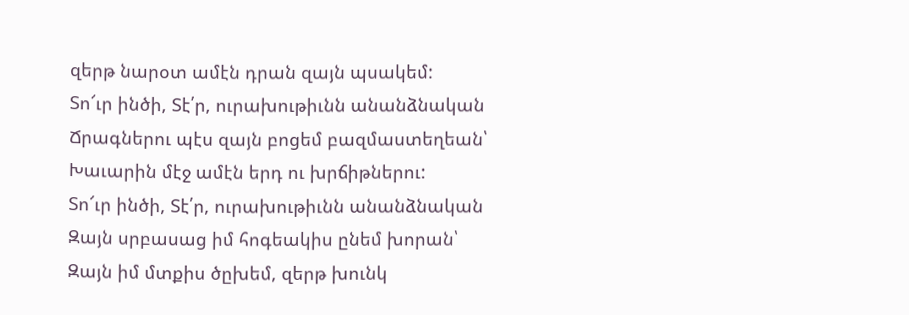զերթ նարօտ ամէն դրան զայն պսակեմ:
Տո՜ւր ինծի, Տէ՛ր, ուրախութիւնն անանձնական
Ճրագներու պէս զայն բոցեմ բազմաստեղեան՝
Խաւարին մէջ ամէն երդ ու խրճիթներու:
Տո՜ւր ինծի, Տէ՛ր, ուրախութիւնն անանձնական
Զայն սրբասաց իմ հոգեակիս ընեմ խորան՝
Զայն իմ մտքիս ծըխեմ, զերթ խունկ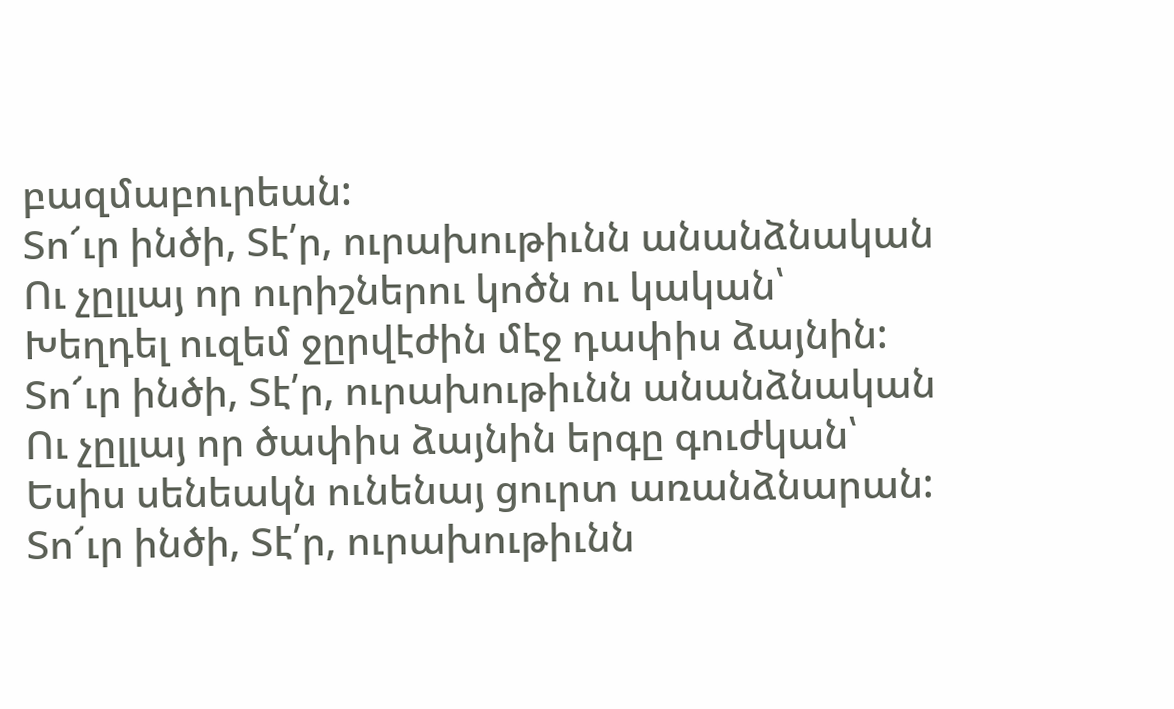բազմաբուրեան:
Տո՜ւր ինծի, Տէ՛ր, ուրախութիւնն անանձնական
Ու չըլլայ որ ուրիշներու կոծն ու կական՝
Խեղդել ուզեմ ջըրվէժին մէջ դափիս ձայնին:
Տո՜ւր ինծի, Տէ՛ր, ուրախութիւնն անանձնական
Ու չըլլայ որ ծափիս ձայնին երգը գուժկան՝
Եսիս սենեակն ունենայ ցուրտ առանձնարան:
Տո՜ւր ինծի, Տէ՛ր, ուրախութիւնն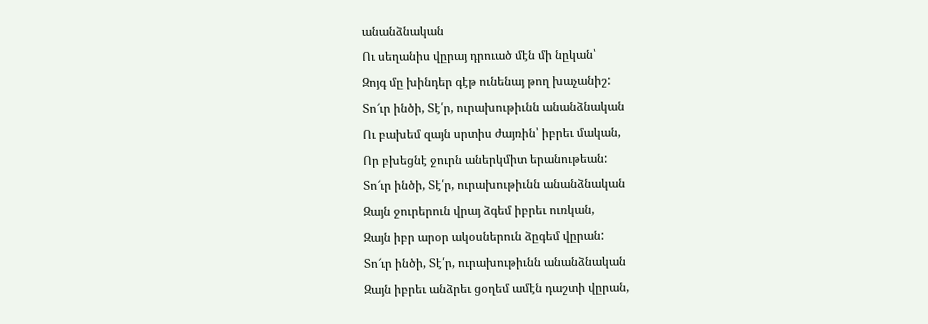անանձնական
Ու սեղանիս վըրայ դրուած մէն մի նըկան՝
Զոյգ մը խինդեր գէթ ունենայ թող խաչանիշ:
Տո՜ւր ինծի, Տէ՛ր, ուրախութիւնն անանձնական
Ու բախեմ զայն սրտիս ժայռին՝ իբրեւ մական,
Որ բխեցնէ ջուրն աներկմիտ երանութեան:
Տո՜ւր ինծի, Տէ՛ր, ուրախութիւնն անանձնական
Զայն ջուրերուն վրայ ձգեմ իբրեւ ուռկան,
Զայն իբր արօր ակօսներուն ձըգեմ վըրան:
Տո՜ւր ինծի, Տէ՛ր, ուրախութիւնն անանձնական
Զայն իբրեւ անձրեւ ցօղեմ ամէն դաշտի վըրան,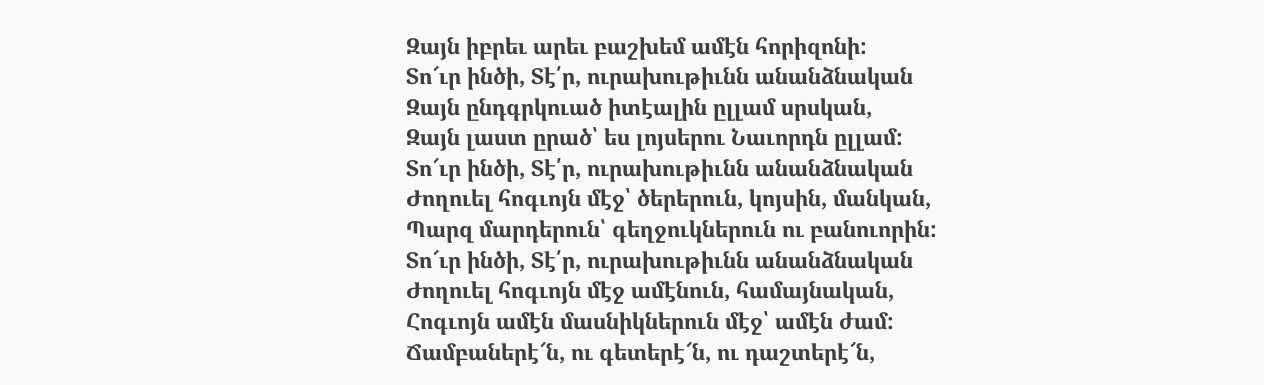Զայն իբրեւ արեւ բաշխեմ ամէն հորիզոնի:
Տո՜ւր ինծի, Տէ՛ր, ուրախութիւնն անանձնական
Զայն ընդգրկուած իտէալին ըլլամ սրսկան,
Զայն լաստ ըրած՝ ես լոյսերու Նաւորդն ըլլամ:
Տո՜ւր ինծի, Տէ՛ր, ուրախութիւնն անանձնական
Ժողուել հոգւոյն մէջ՝ ծերերուն, կոյսին, մանկան,
Պարզ մարդերուն՝ գեղջուկներուն ու բանուորին:
Տո՜ւր ինծի, Տէ՛ր, ուրախութիւնն անանձնական
Ժողուել հոգւոյն մէջ ամէնուն, համայնական,
Հոգւոյն ամէն մասնիկներուն մէջ՝ ամէն ժամ:
Ճամբաներէ՜ն, ու գետերէ՜ն, ու դաշտերէ՜ն,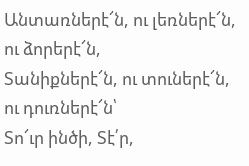Անտառներէ՜ն, ու լեռներէ՜ն, ու ձորերէ՜ն,
Տանիքներէ՜ն, ու տուներէ՜ն, ու դուռներէ՜ն՝
Տո՜ւր ինծի, Տէ՛ր,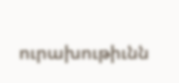ուրախութիւնն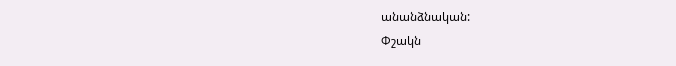անանձնական:
Փշակն